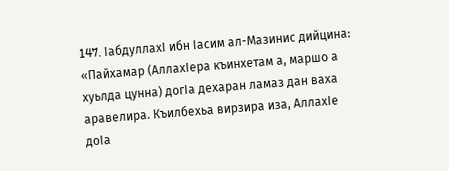147. IабдуллахI ибн Iасим ал-Мазинис дийцина: «Пайхамар (АллахIера къинхетам а, маршо а хуьлда цунна) догIа дехаран ламаз дан ваха аравелира. Къилбехьа вирзира иза, АллахIе доIа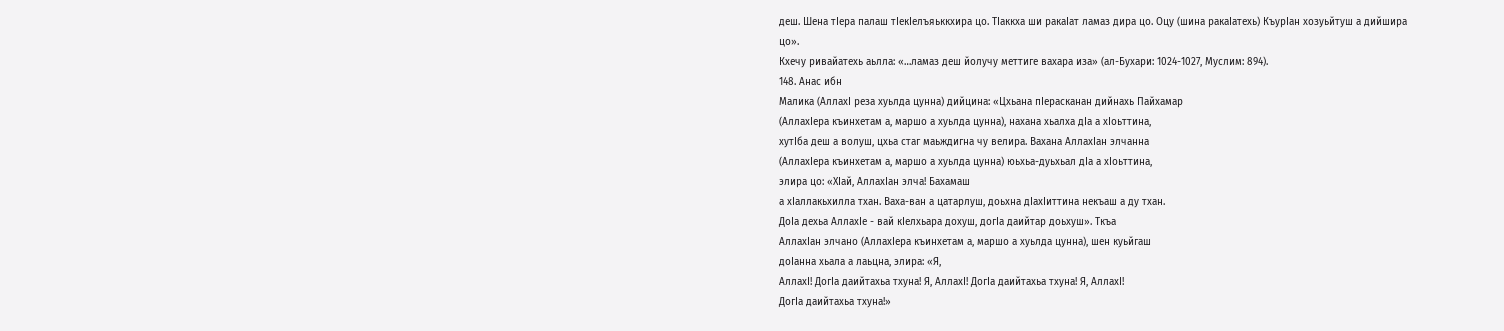деш. Шена тIера палаш тIекIелъяьккхира цо. ТIаккха ши ракаIат ламаз дира цо. Оцу (шина ракаIатехь) КъурIан хозуьйтуш а дийшира цо».
Кхечу ривайатехь аьлла: «…ламаз деш йолучу меттиге вахара иза» (ал-Бухари: 1024-1027, Муслим: 894).
148. Анас ибн
Малика (АллахI реза хуьлда цунна) дийцина: «Цхьана пIерасканан дийнахь Пайхамар
(АллахIера къинхетам а, маршо а хуьлда цунна), нахана хьалха дIа а хIоьттина,
хутIба деш а волуш, цхьа стаг маьждигна чу велира. Вахана АллахIан элчанна
(АллахIера къинхетам а, маршо а хуьлда цунна) юьхьа-дуьхьал дIа а хIоьттина,
элира цо: «ХIай, АллахIан элча! Бахамаш
а хIаллакьхилла тхан. Ваха-ван а цатарлуш, доьхна дIахIиттина некъаш а ду тхан.
ДоIа дехьа АллахIе - вай кIелхьара дохуш, догIа даийтар доьхуш». Ткъа
АллахIан элчано (АллахIера къинхетам а, маршо а хуьлда цунна), шен куьйгаш
доIанна хьала а лаьцна, элира: «Я,
АллахI! ДогIа даийтахьа тхуна! Я, АллахI! ДогIа даийтахьа тхуна! Я, АллахI!
ДогIа даийтахьа тхуна!»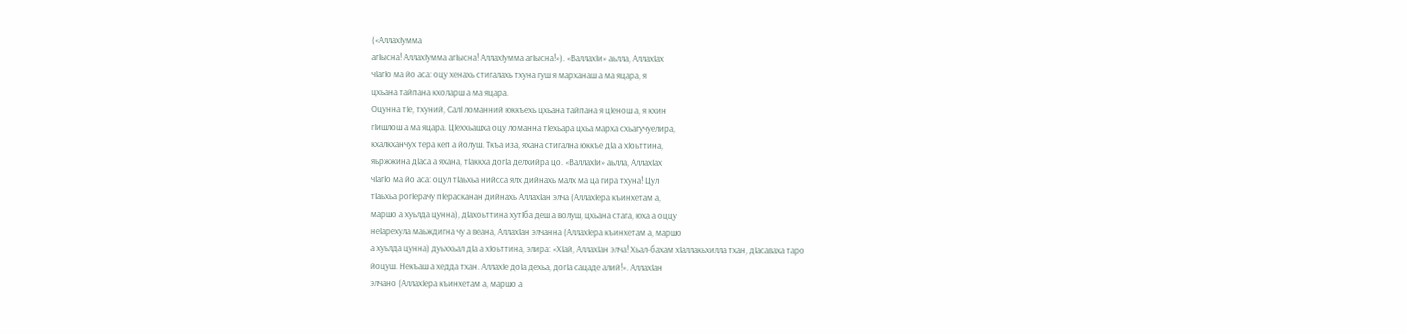(«АллахIумма
агIысна! АллахIумма агIысна! АллахIумма агIысна!»). «ВаллахIи» аьлла, АллахIах
чIагIо ма йо аса: оцу хенахь стигалахь тхуна гуш я марханаш а ма яцара, я
цхьана тайпана кхоларш а ма яцара.
Оцунна тIе, тхуний, СалI ломанний юккъехь цхьана тайпана я цIенош а, я кхин
гIишлош а ма яцара. ЦIеххьашха оцу ломанна тIехьара цхьа марха схьагучуелира,
кхалкханчух тера кеп а йолуш. Ткъа иза, яхана стигална юккъе дIа а хIоьттина,
яьржжина дIаса а яхана, тIаккха догIа делхийра цо. «ВаллахIи» аьлла, АллахIах
чIагIо ма йо аса: оцул тIаьхьа нийсса ялх дийнахь малх ма ца гира тхуна! Цул
тIаьхьа рогIерачу пIерасканан дийнахь АллахIан элча (АллахIера къинхетам а,
маршо а хуьлда цунна), дIахоьттина хутIба деш а волуш, цхьана стага, юха а оццу
неIарехула маьждигна чу а веана, АллахIан элчанна (АллахIера къинхетам а, маршо
а хуьлда цунна) дуьххьал дIа а хIоьттина, элира: «ХIай, АллахIан элча! Хьал-бахам хIаллакьхилла тхан, дIасаваха таро
йоцуш. Некъаш а хедда тхан. АллахIе доIа дехьа, догIа сацаде алий!». АллахIан
элчано (АллахIера къинхетам а, маршо а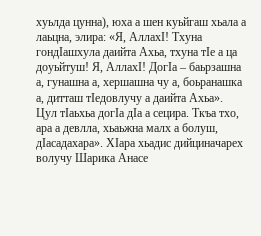хуьлда цунна), юха а шен куьйгаш хьала а
лаьцна, элира: «Я, АллахI! Тхуна
гондIашхула даийта Ахьа, тхуна тIе а ца доуьйтуш! Я, АллахI! ДогIа – баьрзашна
а, гунашна а, хершашна чу а, боьранашка а, дитташ тIедовлучу а даийта Ахьа».
Цул тIаьхьа догIа дIа а сецира. Ткъа тхо, ара а девлла, хьаьжна малх а болуш,
дIасадахара». ХIара хьадис дийциначарех волучу Шарика Анасе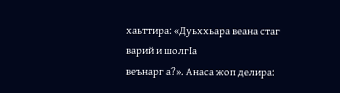хаьттира: «Дуьххьара веана стаг варий и шолгIа
веънарг а?». Анаса жоп делира: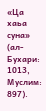«Ца
хаьа суна» (ал-Бухари: 1013, Муслим: 897).